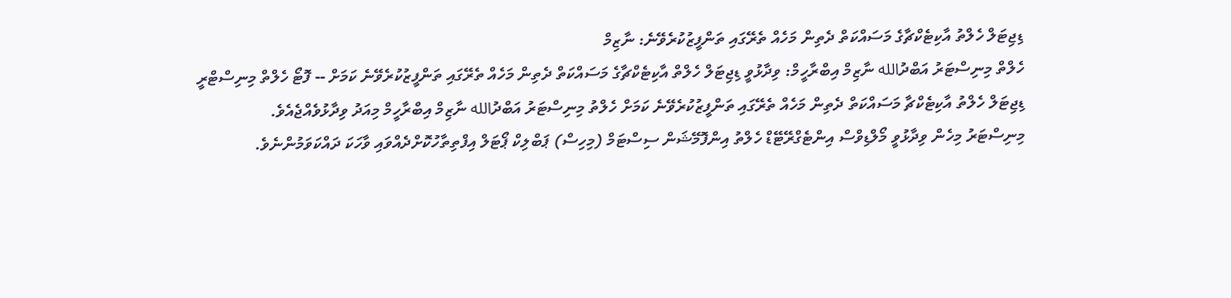ޑިޖިޓަލް ހެލްތު އާކިޓެކްޗާގެ މަސައްކަތް ދެތިން މަހެއް ތެރޭގައި ތަންފީޒުކުރެވޭނެ: ނާޒިމް
ހެލްތް މިނިސްޓަރު އަބްދުالله ނާޒިމް އިބްރާހީމް: ވިދާޅުވީ ޑިޖިޓަލް ހެލްތް އާކިޓެކްޗާގެ މަސައްކަތް ދެތިން މަހެއް ތެރޭގައި ތަންފީޒުކުރެވޭނެ ކަމަށް -- ފޮޓޯ ހެލްތް މިނިސްޓްރީ
ޑިޖިޓަލް ހެލްތު އާކިޓެކްޗާ މަސައްކަތް ދެތިން މަހެއް ތެރޭގައި ތަންފީޒުކުރެވޭނެ ކަމަށް ހެލްތު މިނިސްޓަރު އަބްދުالله ނާޒިމް އިބްރާހީމް މިއަދު ވިދާޅުވެއްޖެއެވެ.
މިނިސްޓަރު މިހެން ވިދާޅުވީ މޯލްޑިވްސް އިންޓެގްރޭޓޭޑް ހެލްތު އިންފޮމޭޝަން ސިސްޓަމް (މިހިސް) ޕަބްލިކް ޕޯޓަލް އިފްތިތާހުކޮށްދެއްވައި ވާހަކަ ދައްކަވަމުންނެވެ.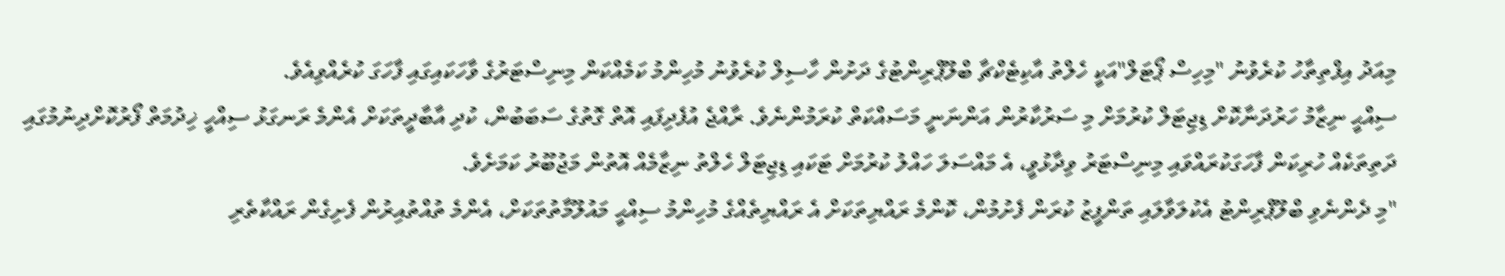މިއަދު އިފްތިތާހު ކުރެވުނު "މިހިސް ޕޯޓަލް"އަކީ ހެލްތު އާކިޓެކްޗާ ބްލޫޕްރިންޓުގެ ދަށުން ހާސިލް ކުރެވުނު މުހިންމު ކަމެއްކަން މިނިސްޓަރުގެ ވާހަކައިގައި ފާހަގަ ކުރެއްވިއެވެ.
ސިއްޙީ ނިޒާމު ހަރުދަނާކޮށް ޑިޖިޓަލް ކުރުމަށް މި ސަރުކާރުން އަންނަނީ މަސައްކަތް ކުރަމުންނެވެ. ރާއްޖެ އުފެދިފައި އޮތް ގޮތުގެ ސަބަބުން، ކުދި އާބާދީތަކަށް އެންމެ ރަނގަޅު ސިއްހީ ޚިދުމަތް ފޯރުކޮށްދިނުމުގައި ދަތިތަކެއް ހުރިކަން ފާހަގަކުރައްވައި މިނިސްޓަރު ވިދާޅުވީ، އެ މައްސަލަ ހައްލު ކުރުމަށް ޓަކައި ޑިޖިޓަލް ހެލްތު ނިޒާމެއް އޮތުން މަޖުބޫރު ކަމަށެވެ.
"މި ދެންނެވި ބްލޫޕްރިންޓު އެކުލަވާލައި ތަންފީޒު ކުރަން ފެށުމުން، ކޮންމެ ރައްޔިތަކަށް އެ ރައްޔިތެއްގެ މުހިންމު ސިއްޙީ މައުލޫމާތުތަކަށް، އެންމެ ތުއްތުއިރުން ފެށިގެން ރައްކާތެރި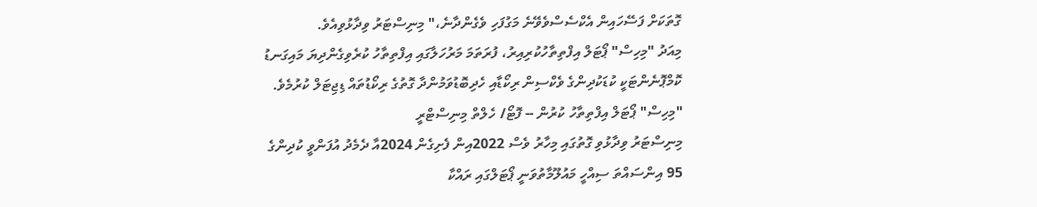ގޮތަކަށް ފަސޭހައިން އެކްސެސްވެވޭނެ މަގުފަހި ވެގެންދާނެ،" މިނިސްޓަރު ވިދާޅުވިއެވެ.
މިއަދު "މިހިސް" ޕޯޓަލް އިފްތިތާހުކުރިއިރު، ފުރަތަމަ މަރުހަލާގައި އިފްތިތާހު ކުރެވިގެންދިޔަ މައިގަނޑު ކޮމްޕޮނެންޓަކީ ކުޑަކުދިންގެ ވެކްސިން ރިކޯޑާއި ހެދިބޮޑުވަމުންދާ ގޮތުގެ ރިކޯޑުތައް ޑިޖިޓަލް ކުރުމެވެ.
"މިހިސް" ޕޯޓަލް އިފްތިތާހު ކުރުން -- ފޮޓޯ/ ހެލްތް މިނިސްޓްރީ
މިނިސްޓަރު ވިދާޅުވި ގޮތުގައި މިހާރު ވެސް 2022އިން ފެށިގެން 2024އާ ދެމެދު އުފަންވީ ކުދިންގެ 95 އިންސައްތަ ސިއްހީ މައުލޫމާތުވަނީ ޕޯޓަލްގައި ރައްކާ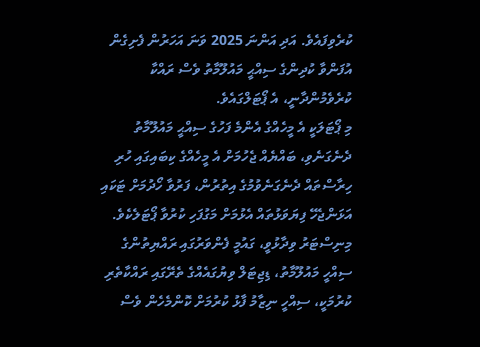ކުރެވިފައެވެ. އަދި އަންނަ 2025 ވަނަ އަހަރުން ފެށިގެން އުފަންވާ ކުދިންގެ ސިއްޙީ މައުލޫމާތު ވެސް ރައްކާ ކުރެވެމުންދާނީ، އެ ޕޯޓަލްގައެވެ.
މި ޕޯޓަލަކީ އެ މީހެއްގެ އެންމެ ފަހުގެ ސިއްޙީ މައުލޫމާތު ދެނެގަނެވި، ބައްޔެއް ޖެހުމަށް އެ މީހެއްގެ ކިބައިގައި ހުރި ހިރާސްތައް ދެނެގަނެވުމުގެ އިތުރުން، ފަރުވާ ހޯދުމަށް ޓަކައި އަޅަންޖެހޭ ފިޔަވަޅުތައް އެޅުމަށް މަގުފަހި ކުރުވާ ޕޯޓަލެކެވެ.
މިނިސްޓަރު ވިދާޅުވީ، ގައުމީ ފެންވަރުގައި ރައްޔިތުންގެ ސިއްހީ މައުލޫމާތު، ޑިޖިޓަލް ވިޔުގައެއްގެ ތެރޭގައި ރައްކާތެރި ކުރުމަކީ، ސިއްހީ ނިޒާމު ފާޅު ކުރުމަށް ކޮންމެހެން ވެސް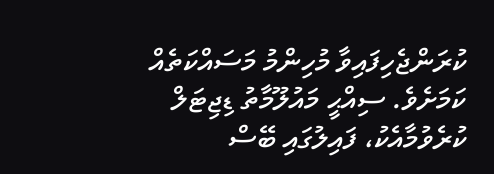ކުރަންޖެހިފައިވާ މުހިންމު މަސައްކަތެއް ކަމަށެވެ. ސިއްޙީ މައުލޫމާތު ޑިޖިޓަލް ކުރެވުމާއެކު، ފައިލުގައި ބޭސް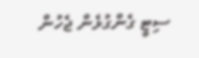ސިޓީ ގެންގުޅެން ޖެހުން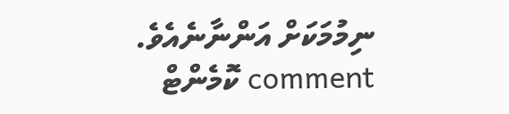ނިމުމަކަށް އަންނާނެއެވެ.
comment ކޮމެންޓް